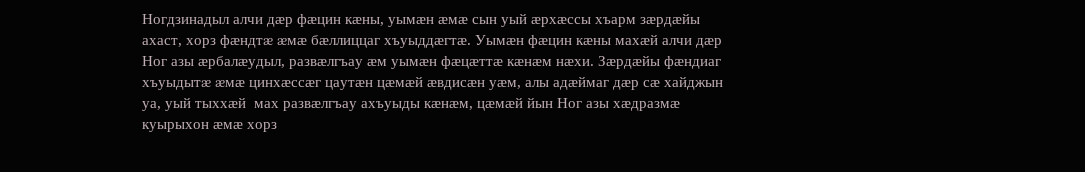Ногдзинадыл алчи дæр фæцин кæны, уымæн æмæ сын уый æрхæссы хъарм зæрдæйы ахаст, хорз фæндтæ æмæ бæллиццаг хъуыддæгтæ. Уымæн фæцин кæны махæй алчи дæр Ног азы æрбалæудыл, развæлгъау æм уымæн фæцæттæ кæнæм нæхи. Зæрдæйы фæндиаг хъуыдытæ æмæ цинхæссæг цаутæн цæмæй æвдисæн уæм, алы адæймаг дæр сæ хайджын уа, уый тыххæй  мах развæлгъау ахъуыды кæнæм, цæмæй йын Ног азы хæдразмæ куырыхон æмæ хорз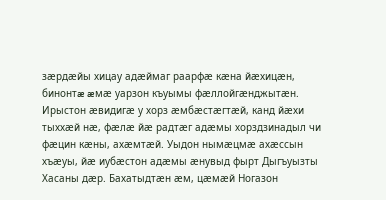зæрдæйы хицау адæймаг раарфæ кæна йæхицæн, бинонтæ æмæ уарзон къуымы фæллойгæнджытæн. Ирыстон æвидигæ у хорз æмбæстæгтæй, канд йæхи тыххæй нæ, фæлæ йæ радтæг адæмы хорздзинадыл чи фæцин кæны, ахæмтæй. Уыдон нымæцмæ ахæссын хъæуы, йæ иубæстон адæмы æнувыд фырт Дыгъуызты Хасаны дæр. Бахатыдтæн æм, цæмæй Ногазон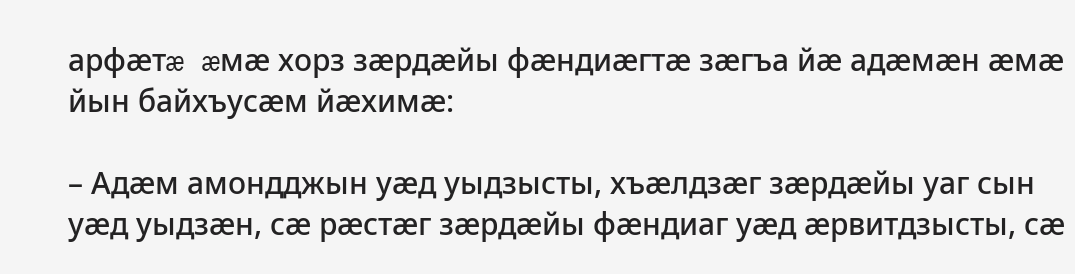арфæтæ æмæ хорз зæрдæйы фæндиæгтæ зæгъа йæ адæмæн æмæ йын байхъусæм йæхимæ:

– Адæм амондджын уæд уыдзысты, хъæлдзæг зæрдæйы уаг сын уæд уыдзæн, сæ рæстæг зæрдæйы фæндиаг уæд æрвитдзысты, сæ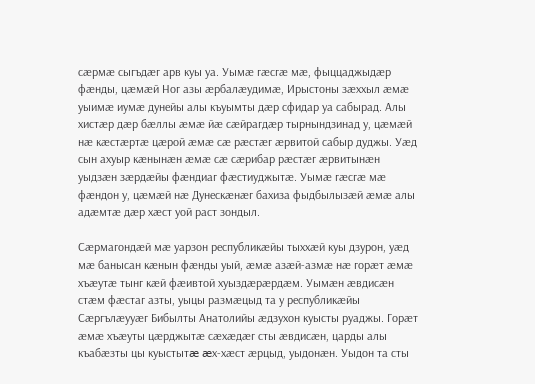сæрмæ сыгъдæг арв куы уа. Уымæ гæсгæ мæ, фыццаджыдæр фæнды, цæмæй Ног азы æрбалæудимæ, Ирыстоны зæххыл æмæ уыимæ иумæ дунейы алы къуымты дæр сфидар уа сабырад. Алы хистæр дæр бæллы æмæ йæ сæйрагдæр тырнындзинад у, цæмæй нæ кæстæртæ цæрой æмæ сæ рæстæг æрвитой сабыр дуджы. Уæд сын ахуыр кæнынæн æмæ сæ сæрибар рæстæг æрвитынæн уыдзæн зæрдæйы фæндиаг фæстиуджытæ. Уымæ гæсгæ мæ фæндон у, цæмæй нæ Дунескæнæг бахиза фыдбылызæй æмæ алы адæмтæ дæр хæст уой раст зондыл.

Сæрмагондæй мæ уарзон республикæйы тыххæй куы дзурон, уæд мæ банысан кæнын фæнды уый, æмæ азæй-азмæ нæ горæт æмæ хъæутæ тынг кæй фæивтой хуыздæрæрдæм. Уымæн æвдисæн стæм фæстаг азты, уыцы размæцыд та у республикæйы Сæргълæууæг Бибылты Анатолийы æдзухон куысты руаджы. Горæт æмæ хъæуты цæрджытæ сæхæдæг сты æвдисæн, царды алы къабæзты цы куыстытæ æх-хæст æрцыд, уыдонæн. Уыдон та сты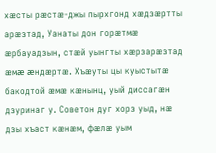хæсты рæстæ-джы пырхгонд хæдзæртты арæзтад, Уанаты дон горæтмæ æрбауадзын, стæй уынгты хæрзарæзтад æмæ æндæртæ. Хъæуты цы куыстытæ бакодтой æмæ кæнынц, уый диссагæн дзуринаг у. Советон дуг хорз уыд, нæ дзы хъаст кæнæм, фæлæ уым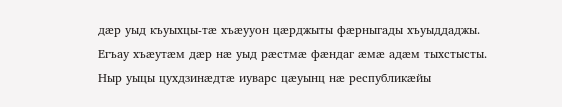дæр уыд къуыхцы-тæ хъæууон цæрджыты фæрныгады хъуыддаджы. Егъау хъæутæм дæр нæ уыд рæстмæ фæндаг æмæ адæм тыхстысты. Ныр уыцы цухдзинæдтæ иуварс цæуынц нæ республикæйы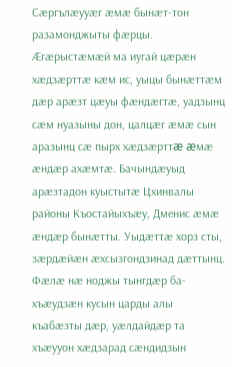Сæргълæууæг æмæ бынæт-тон разамонджыты фæрцы. Æгæрыстæмæй ма иугай цæрæн хæдзæрттæ кæм ис, уыцы бынæттæм дæр арæзт цæуы фæндæгтæ, уадзынц сæм нуазыны дон, цалцæг æмæ сын аразынц сæ пырх хæдзæрттæ æмæ æндæр ахæмтæ. Бачындæуыд арæзтадон куыстытæ Цхинвалы районы Къостайыхъæу, Дменис æмæ æндæр бынæтты. Уыдæттæ хорз сты, зæрдæйæн æхсызгондзинад дæттынц. Фæлæ нæ ноджы тынгдæр ба-хъæудзæн кусын царды алы къабæзты дæр, уæлдайдæр та хъæууон хæдзарад сæндидзын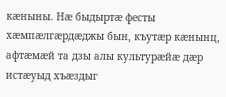кæныны. Нæ быдыртæ фесты хæмпæлгæрдæджы бын, къутæр кæнынц, афтæмæй та дзы алы культурæйæ дæр истæуыд хъæздыг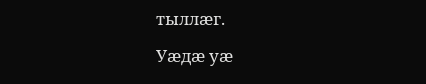тыллæг.

Уæдæ уæ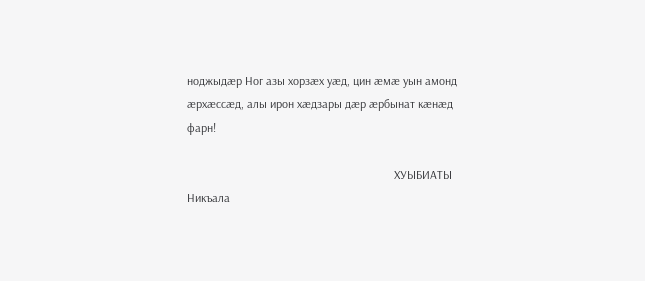ноджыдæр Ног азы хорзæх уæд, цин æмæ уын амонд æрхæссæд, алы ирон хæдзары дæр æрбынат кæнæд фарн!

                                                                     ХУЫБИАТЫ Никъала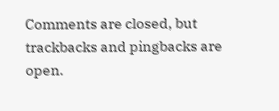Comments are closed, but trackbacks and pingbacks are open.